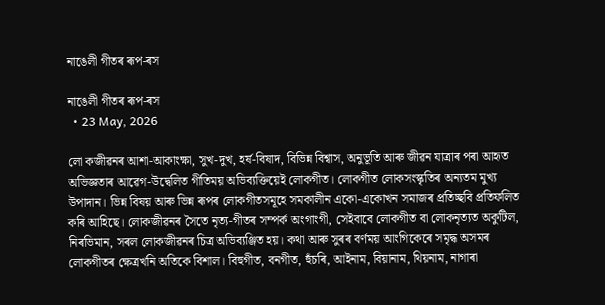নাঙেলী গীতৰ ৰূপ-ৰস

নাঙেলী গীতৰ ৰূপ-ৰস
  • 23 May, 2026

লো কজীৱনৰ আশা-আকাংক্ষা, সুখ-দুখ, হৰ্ষ-বিষাদ, বিভিন্ন বিশ্বাস, অনুভূতি আৰু জীৱন যাত্ৰাৰ পৰা আহৃত অভিজ্ঞতাৰ আৱেগ-উদ্বেলিত গীতিময় অভিব্যক্তিয়েই লোকগীত। লোকগীত লোকসংস্কৃতিৰ অন্যতম মুখ্য উপাদান। ভিন্ন বিষয় আৰু ভিন্ন ৰূপৰ লোকগীতসমূহে সমকালীন একো-একোখন সমাজৰ প্ৰতিচ্ছবি প্ৰতিফলিত কৰি আহিছে। লোকজীৱনৰ সৈতে নৃত্য-গীতৰ সম্পৰ্ক অংগাংগী, সেইবাবে লোকগীত বা লোকনৃত্যত অকুটিল, নিৰভিমান, সৰল লোকজীৱনৰ চিত্ৰ অভিব্যঞ্জিত হয়। কথা আৰু সুৰৰ বৰ্ণময় আংগিকেৰে সমৃদ্ধ অসমৰ লোকগীতৰ ক্ষেত্ৰখনি অতিকে বিশাল। বিহুগীত, বনগীত, হুঁচৰি, আইনাম, বিয়ানাম, থিয়নাম, নাগাৰা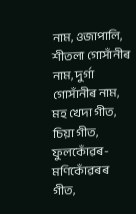নাম, ওজাপালি, শীতলা গোসাঁনীৰ নাম, দুৰ্গা গোসাঁনীৰ নাম, মহ খেদা গীত, চিয়া গীত, ফুলকোঁৱৰ-মণিকোঁৱৰৰ গীত,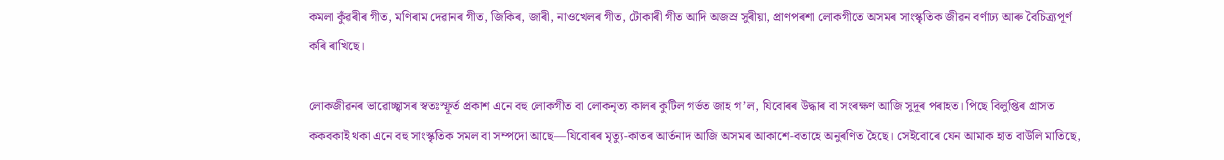কমলা কুঁৱৰীৰ গীত, মণিৰাম দেৱানৰ গীত, জিকিৰ, জাৰী, নাওখেলৰ গীত, টোকাৰী গীত আদি অজস্ৰ সুৰীয়া, প্ৰাণপৰশা লোকগীতে অসমৰ সাংস্কৃতিক জীৱন বৰ্ণাঢ্য আৰু বৈচিত্ৰ্যপূৰ্ণ কৰি ৰাখিছে।

লোকজীৱনৰ ভাৱোচ্ছ্বাসৰ স্বতঃস্ফূৰ্ত প্ৰকাশ এনে বহু লোকগীত বা লোকনৃত্য কালৰ কুটিল গৰ্ভত জাহ গ’ল, যিবোৰৰ উদ্ধাৰ বা সংৰক্ষণ আজি সুদূৰ পৰাহত। পিছে বিলুপ্তিৰ গ্ৰাসত ককবকাই থকা এনে বহু সাংস্কৃতিক সমল বা সম্পদো আছে—যিবোৰৰ মৃত্যু-কাতৰ আৰ্তনাদ আজি অসমৰ আকাশে-বতাহে অনুৰণিত হৈছে। সেইবোৰে যেন আমাক হাত বাউলি মাতিছে,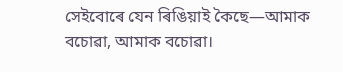সেইবোৰে যেন ৰিঙিয়াই কৈছে—আমাক বচোৱা, আমাক বচোৱা।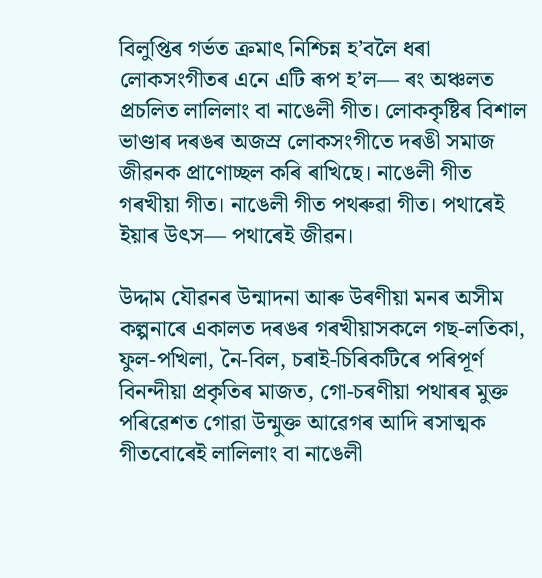বিলুপ্তিৰ গৰ্ভত ক্ৰমাৎ নিশ্চিন্ন হ’বলৈ ধৰা লোকসংগীতৰ এনে এটি ৰূপ হ’ল— ৰং অঞ্চলত প্ৰচলিত লালিলাং বা নাঙেলী গীত। লোককৃষ্টিৰ বিশাল ভাণ্ডাৰ দৰঙৰ অজস্ৰ লোকসংগীতে দৰঙী সমাজ জীৱনক প্ৰাণোচ্ছল কৰি ৰাখিছে। নাঙেলী গীত গৰখীয়া গীত। নাঙেলী গীত পথৰুৱা গীত। পথাৰেই ইয়াৰ উৎস— পথাৰেই জীৱন।

উদ্দাম যৌৱনৰ উন্মাদনা আৰু উৰণীয়া মনৰ অসীম কল্পনাৰে একালত দৰঙৰ গৰখীয়াসকলে গছ-লতিকা, ফুল-পখিলা, নৈ-বিল, চৰাই-চিৰিকটিৰে পৰিপূৰ্ণ বিনন্দীয়া প্ৰকৃতিৰ মাজত, গো-চৰণীয়া পথাৰৰ মুক্ত পৰিৱেশত গোৱা উন্মুক্ত আৱেগৰ আদি ৰসাত্মক গীতবোৰেই লালিলাং বা নাঙেলী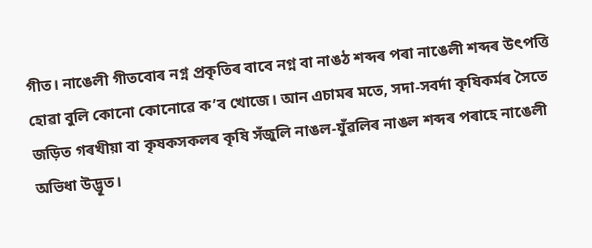গীত। নাঙেলী গীতবোৰ নগ্ন প্ৰকৃতিৰ বাবে নগ্ন বা নাঙঠ শব্দৰ পৰা নাঙেলী শব্দৰ উৎপত্তি হোৱা বুলি কোনো কোনোৱে ক’ব খোজে। আন এচামৰ মতে, সদা-সবৰ্দা কৃষিকৰ্মৰ সৈতে জড়িত গৰখীয়া বা কৃষকসকলৰ কৃষি সঁজুলি নাঙল-যুঁৱলিৰ নাঙল শব্দৰ পৰাহে নাঙেলী অভিধা উদ্ভূত।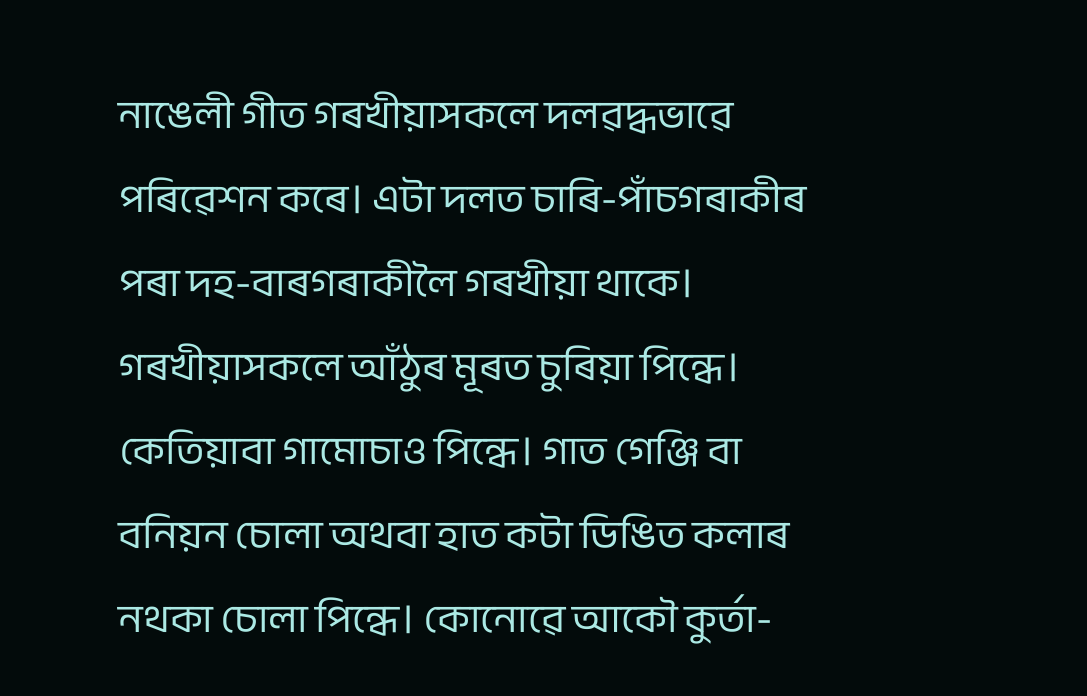নাঙেলী গীত গৰখীয়াসকলে দলৱদ্ধভাৱে পৰিৱেশন কৰে। এটা দলত চাৰি-পাঁচগৰাকীৰ পৰা দহ-বাৰগৰাকীলৈ গৰখীয়া থাকে। গৰখীয়াসকলে আঁঠুৰ মূৰত চুৰিয়া পিন্ধে। কেতিয়াবা গামোচাও পিন্ধে। গাত গেঞ্জি বা বনিয়ন চোলা অথবা হাত কটা ডিঙিত কলাৰ নথকা চোলা পিন্ধে। কোনোৱে আকৌ কুৰ্তা-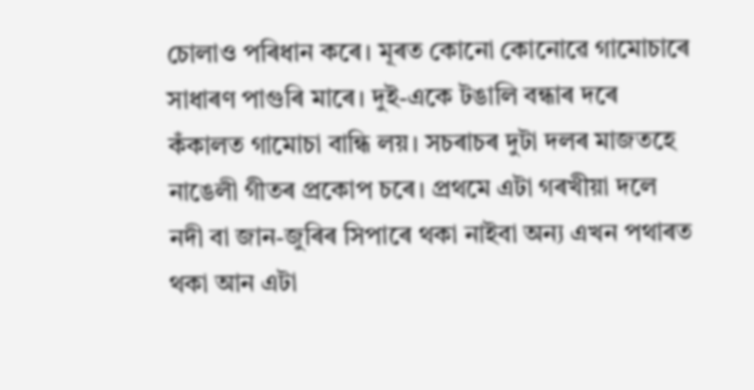চোলাও পৰিধান কৰে। মূৰত কোনো কোনোৱে গামোচাৰে সাধাৰণ পাগুৰি মাৰে। দুই-একে টঙালি বন্ধাৰ দৰে কঁকালত গামোচা বান্ধি লয়। সচৰাচৰ দুটা দলৰ মাজতহে নাঙেলী গীতৰ প্ৰকোপ চৰে। প্ৰথমে এটা গৰখীয়া দলে নদী বা জান-জুৰিৰ সিপাৰে থকা নাইবা অন্য এখন পথাৰত থকা আন এটা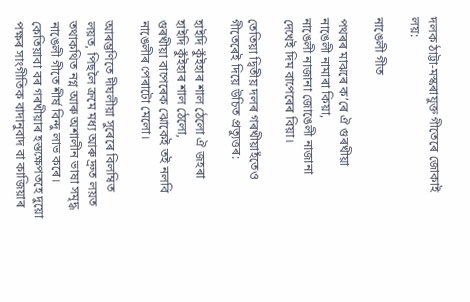দলক ঠাট্টা-মস্কৰাযুক্ত গীতেৰে জোকাই লয়:

নাঙেলী গীত

পথৰৰ মাঝৰে ক’ৰে ঐ গুৰখীয়া
নাঙেলী নামাৰা কিয়া,
নাঙেলী নাজানা জোঙেলী নাজানা
দেখেই দিম বাপেৰেৰ বিয়া।

তেতিয়া দ্বিতীয় দলৰ গৰখীয়াহঁতেও গীতেৰেই দিয়ে উচিত প্ৰত্যুত্তৰ:

হাইদি কুঁইহাৰ শাল ঠেলো ঐ জহৰা
হাইদি কুঁইহাৰ শাল ঠেলো,
গুৰখীয়া বাপেৰেক ঝোকেই তই নলবি
নাঙেলীৰ পেৰাটো মেলো।

আৰম্ভণিতে দীঘলীয়া সুৰেৰে বিলম্বিত লয়ত, পিছলৈ ক্ৰমে মধ্য আৰু দ্ৰুত লয়ত তথাকথিত নগ্ন আৰু অশালীন ভাষা সমৃদ্ধ নাঙেলী গীতে শীৰ্ষ বিন্দু লাভ কৰে। কেতিয়াবা বৰ গৰখীয়াৰ হস্তক্ষেপতহে দুয়ো পক্ষৰ সাংগীতিক বাদানুবাদ বা কাজিয়াৰ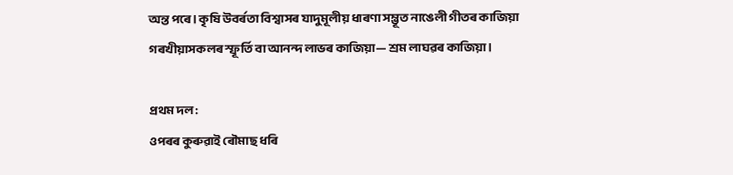অন্ত পৰে। কৃষি উবৰ্ৰতা বিশ্বাসৰ যাদুমূলীয় ধাৰণা সম্ভূত নাঙেলী গীতৰ কাজিয়া গৰখীয়াসকলৰ স্ফূৰ্তি বা আনন্দ লাভৰ কাজিয়া— শ্ৰম লাঘৱৰ কাজিয়া।

প্ৰথম দল:
ওপৰৰ কুৰুৱাই ৰৌমাছ ধৰি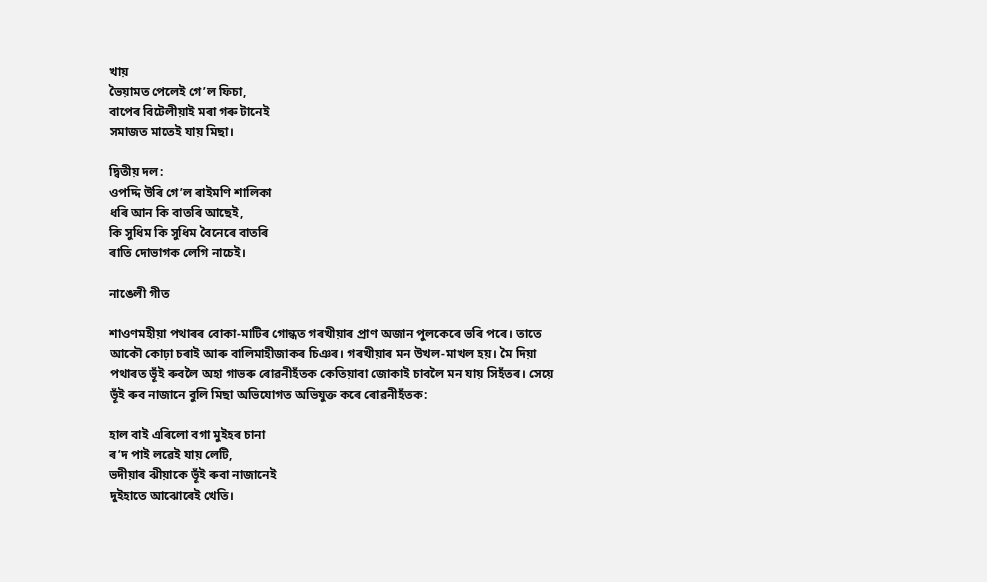খায়
ভৈয়ামত পেলেই গে’ল ফিচা,
বাপেৰ বিটেলীয়াই মৰা গৰু টানেই
সমাজত মাতেই যায় মিছা।

দ্বিতীয় দল:
ওপদ্দি উৰি গে’ল ৰাইমণি শালিকা
ধৰি আন কি বাতৰি আছেই,
কি সুধিম কি সুধিম বৈনেৰে বাতৰি
ৰাতি দোভাগক লেগি নাচেই।

নাঙেলী গীত

শাওণমহীয়া পথাৰৰ বোকা-মাটিৰ গোন্ধত গৰখীয়াৰ প্ৰাণ অজান পুলকেৰে ভৰি পৰে। তাতে আকৌ কোঢ়া চৰাই আৰু বালিমাহীজাকৰ চিঞৰ। গৰখীয়াৰ মন উখল-মাখল হয়। মৈ দিয়া পথাৰত ভূঁই ৰুবলৈ অহা গাভৰু ৰোৱনীহঁতক কেতিয়াবা জোকাই চাবলৈ মন যায় সিহঁতৰ। সেয়ে ভূঁই ৰুব নাজানে বুলি মিছা অভিযোগত অভিযুক্ত কৰে ৰোৱনীহঁতক:

হাল বাই এৰিলো বগা মুইহৰ চানা
ৰ’দ পাই লৱেই যায় লেটি,
ভদীয়াৰ ঝীয়াকে ভূঁই ৰুবা নাজানেই
দুইহাতে আঝোৰেই খেতি।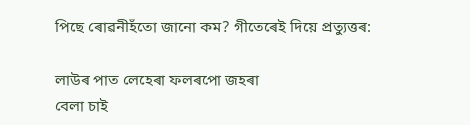পিছে ৰোৱনীহঁতো জানো কম? গীতেৰেই দিয়ে প্ৰত্যুত্তৰ:

লাউৰ পাত লেহেৰা ফলৰপো জহৰা
বেলা চাই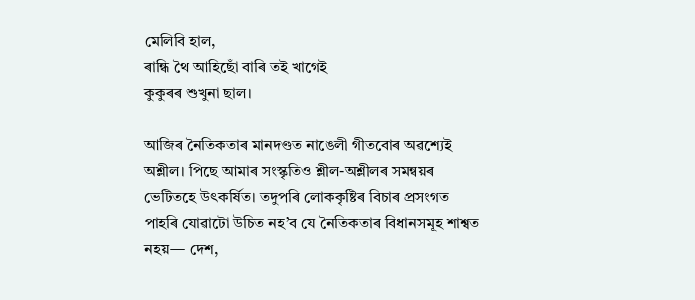মেলিবি হাল,
ৰান্ধি থৈ আহিছোঁ বাৰি তই খাগেই
কুকুৰৰ শুখুনা ছাল।

আজিৰ নৈতিকতাৰ মানদণ্ডত নাঙেলী গীতবোৰ অৱশ্যেই অশ্লীল। পিছে আমাৰ সংস্কৃতিও শ্লীল-অশ্লীলৰ সমন্বয়ৰ ভেটিতহে উৎকৰ্ষিত। তদুপৰি লোককৃষ্টিৰ বিচাৰ প্ৰসংগত পাহৰি যোৱাটো উচিত নহ’ব যে নৈতিকতাৰ বিধানসমূহ শাশ্বত নহয়— দেশ,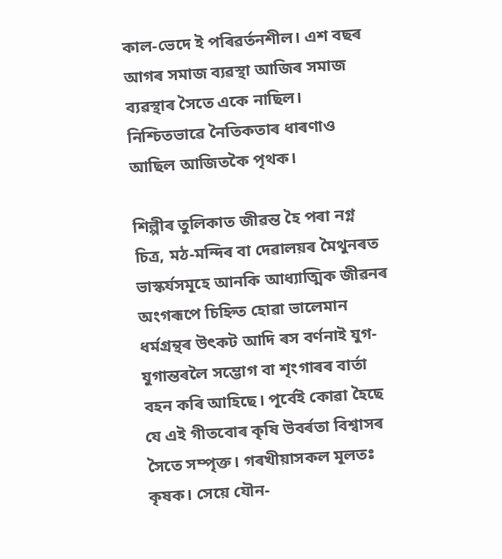কাল-ভেদে ই পৰিৱৰ্তনশীল। এশ বছৰ আগৰ সমাজ ব্যৱস্থা আজিৰ সমাজ ব্যৱস্থাৰ সৈতে একে নাছিল। নিশ্চিতভাৱে নৈতিকতাৰ ধাৰণাও আছিল আজিতকৈ পৃথক।

শিল্পীৰ তুলিকাত জীৱন্ত হৈ পৰা নগ্ন চিত্ৰ, মঠ-মন্দিৰ বা দেৱালয়ৰ মৈথুনৰত ভাস্কৰ্যসমূহে আনকি আধ্যাত্মিক জীৱনৰ অংগৰূপে চিহ্নিত হোৱা ভালেমান ধৰ্মগ্ৰন্থৰ উৎকট আদি ৰস বৰ্ণনাই যুগ-যুগান্তৰলৈ সম্ভোগ বা শৃংগাৰৰ বাৰ্তা বহন কৰি আহিছে। পূৰ্বেই কোৱা হৈছে যে এই গীতবোৰ কৃষি উবৰ্ৰতা বিশ্বাসৰ সৈতে সম্পৃক্ত। গৰখীয়াসকল মূলতঃ কৃষক। সেয়ে যৌন-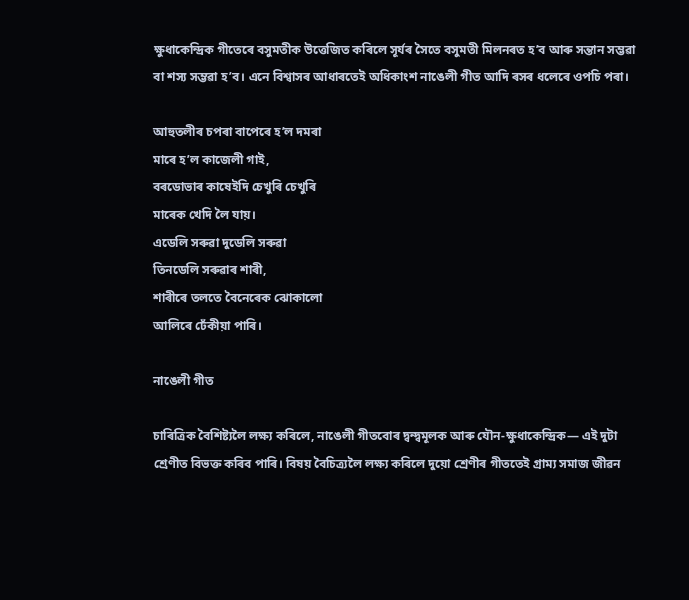ক্ষুধাকেন্দ্ৰিক গীতেৰে বসুমতীক উত্তেজিত কৰিলে সূৰ্যৰ সৈতে বসুমতী মিলনৰত হ’ব আৰু সন্তান সম্ভৱা বা শস্য সম্ভৱা হ’ব। এনে বিশ্বাসৰ আধাৰতেই অধিকাংশ নাঙেলী গীত আদি ৰসৰ ধলেৰে ওপচি পৰা।

আহুতলীৰ চপৰা বাপেৰে হ’ল দমৰা
মাৰে হ’ল কাজেলী গাই,
বৰডোভাৰ কাষেইদি চেখুৰি চেখুৰি
মাৰেক খেদি লৈ যায়।
এডেলি সৰুৱা দুডেলি সৰুৱা
তিনডেলি সৰুৱাৰ শাৰী,
শাৰীৰে তলতে বৈনেৰেক ঝোকালো
আলিৰে ঢেঁকীয়া পাৰি।

নাঙেলী গীত

চাৰিত্ৰিক বৈশিষ্ট্যলৈ লক্ষ্য কৰিলে, নাঙেলী গীতবোৰ দ্বন্দ্বমূলক আৰু যৌন-ক্ষুধাকেন্দ্ৰিক— এই দুটা শ্ৰেণীত বিভক্ত কৰিব পাৰি। বিষয় বৈচিত্ৰ্যলৈ লক্ষ্য কৰিলে দুয়ো শ্ৰেণীৰ গীততেই গ্ৰাম্য সমাজ জীৱন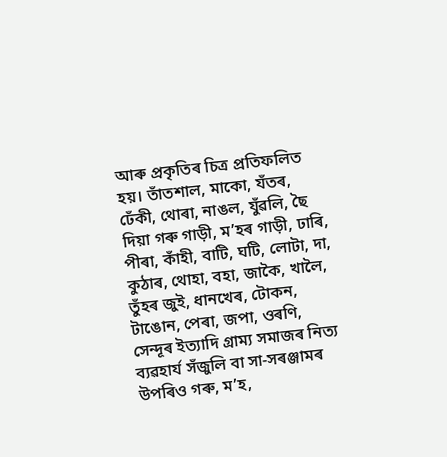আৰু প্ৰকৃতিৰ চিত্ৰ প্ৰতিফলিত হয়। তাঁতশাল, মাকো, যঁতৰ, ঢেঁকী, থোৰা, নাঙল, যুঁৱলি, ছৈ দিয়া গৰু গাড়ী, ম’হৰ গাড়ী, ঢাৰি, পীৰা, কাঁহী, বাটি, ঘটি, লোটা, দা, কুঠাৰ, থোহা, বহা, জাকৈ, খালৈ, তুঁহৰ জুই, ধানখেৰ, টোকন, টাঙোন, পেৰা, জপা, ওৰণি, সেন্দূৰ ইত্যাদি গ্ৰাম্য সমাজৰ নিত্য ব্যৱহাৰ্য সঁজুলি বা সা-সৰঞ্জামৰ উপৰিও গৰু, ম’হ,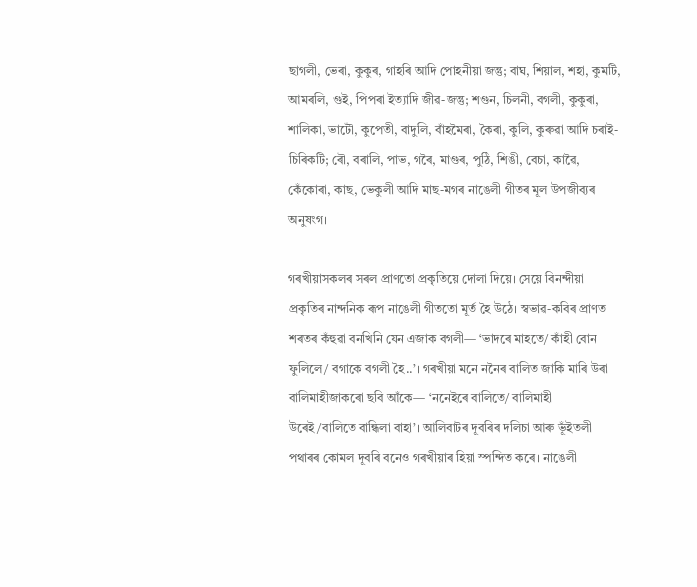ছাগলী, ভেৰা, কুকুৰ, গাহৰি আদি পোহনীয়া জন্তু; বাঘ, শিয়াল, শহা, কুমটি, আমৰলি, গুই, পিপৰা ইত্যাদি জীৱ-জন্তু; শগুন, চিলনী, বগলী, কুকুৰা, শালিকা, ভাটৌ, কুপেতী, বাদুলি, বাঁহমৈৰা, কৈৰা, কুলি, কুৰুৱা আদি চৰাই-চিৰিকটি; ৰৌ, বৰালি, পাভ, গৰৈ, মাগুৰ, পুঠি, শিঙী, বেচা, কাৱৈ, কেঁকোৰা, কাছ, ভেকুলী আদি মাছ-মগৰ নাঙেলী গীতৰ মূল উপজীব্যৰ অনুষংগ।

গৰখীয়াসকলৰ সৰল প্ৰাণতো প্ৰকৃতিয়ে দোলা দিয়ে। সেয়ে বিনন্দীয়া প্ৰকৃতিৰ নান্দনিক ৰূপ নাঙেলী গীততো মূৰ্ত হৈ উ‌ঠে। স্বভাৱ-কবিৰ প্ৰাণত শৰতৰ কঁহুৱা বনখিনি যেন এজাক বগলী— ‘ভাদৰে মাহতে/ কাঁহী বোন ফুলিলে/ বগাকে বগলী হৈ..’। গৰখীয়া মনে ননৈৰ বালিত জাকি মাৰি উৰা বালিমাহীজাকৰো ছবি আঁকে— ‘ননেইৰে বালিতে/ বালিমাহী উৰেই/বালিতে বান্ধিলা বাহা’। আলিবাটৰ দূবৰিৰ দলিচা আৰু ভূঁইতলী পথাৰৰ কোমল দূবৰি বনেও গৰখীয়াৰ হিয়া স্পন্দিত কৰে। নাঙেলী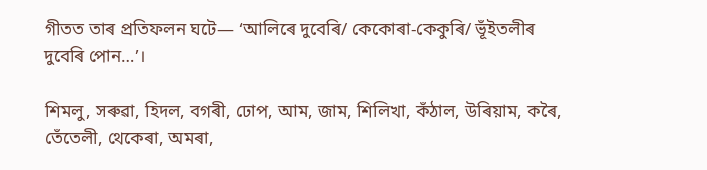গীতত তাৰ প্ৰতিফলন ঘটে— ‘আলিৰে দুবেৰি/ কেকোৰা-কেকুৰি/ ভূঁইতলীৰ দুবেৰি পোন…’।

শিমলু, সৰুৱা, হিদল, বগৰী, ঢোপ, আম, জাম, শিলিখা, কঁঠাল, উৰিয়াম, কৰৈ, তেঁতেলী, থেকেৰা, অমৰা,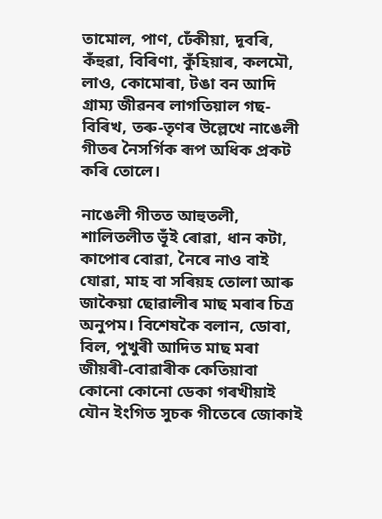তামোল, পাণ, ঢেঁকীয়া, দূবৰি, কঁহুৱা, বিৰিণা, কুঁহিয়াৰ, কলমৌ, লাও, কোমোৰা, টঙা বন আদি গ্ৰাম্য জীৱনৰ লাগতিয়াল গছ-বিৰিখ, তৰু-তৃণৰ উল্লেখে নাঙেলী গীতৰ নৈসৰ্গিক ৰূপ অধিক প্ৰকট কৰি তোলে।

নাঙেলী গীতত আহুতলী, শালিতলীত ভূঁই ৰোৱা, ধান কটা, কাপোৰ বোৱা, নৈৰে নাও বাই যোৱা, মাহ বা সৰিয়হ তোলা আৰু জাকৈয়া ছোৱালীৰ মাছ মৰাৰ চিত্ৰ অনুপম। বিশেষকৈ বলান, ডোবা, বিল, পুখুৰী আদিত মাছ মৰা জীয়ৰী-বোৱাৰীক কেতিয়াবা কোনো কোনো ডেকা গৰখীয়াই যৌন ইংগিত সুচক গীতেৰে জোকাই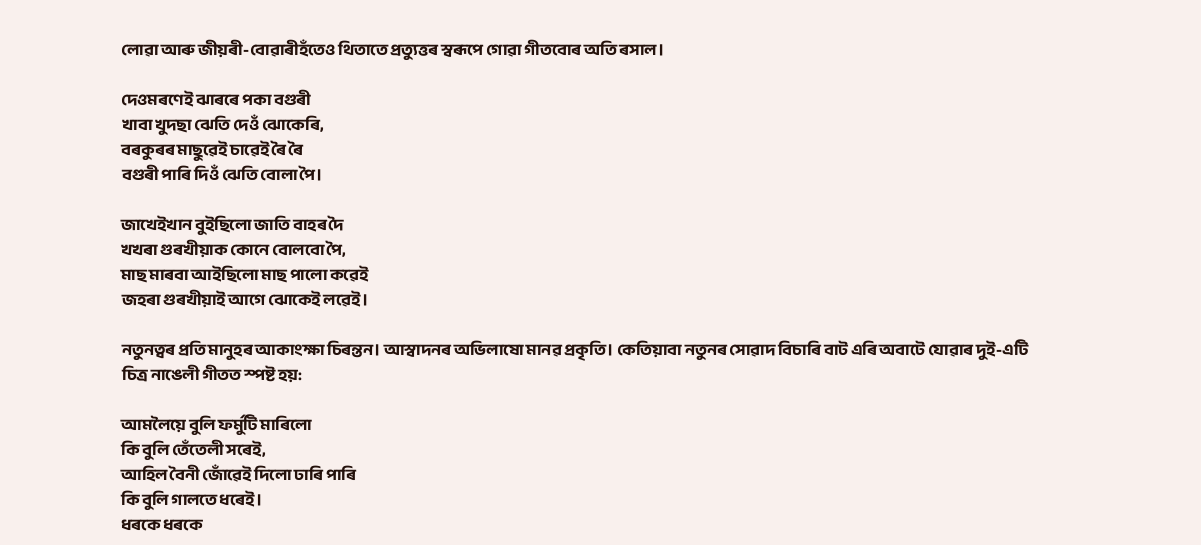লোৱা আৰু জীয়ৰী-বোৱাৰীহঁতেও থিতাতে প্ৰত্যুত্তৰ স্বৰূপে গোৱা গীতবোৰ অতি ৰসাল।

দেওমৰণেই ঝাৰৰে পকা বগুৰী
খাবা খুদছা ঝেতি দেওঁ ঝোকেৰি,
বৰকুৰৰ মাছুৱেই চাৱেই ৰৈ ৰৈ
বগুৰী পাৰি দিওঁ ঝেতি বোলা পৈ।

জাখেইখান বুইছিলো জাতি বাহৰ দৈ
খখৰা গুৰখীয়াক কোনে বোলবো পৈ,
মাছ মাৰবা আইছিলো মাছ পালো কৱেই
জহৰা গুৰখীয়াই আগে ঝোকেই লৱেই।

নতুনত্বৰ প্ৰতি মানুহৰ আকাংক্ষা চিৰন্তন। আস্বাদনৰ অভিলাষো মানৱ প্ৰকৃতি। কেতিয়াবা নতুনৰ সোৱাদ বিচাৰি বাট এৰি অবাটে যোৱাৰ দুই-এটি চিত্ৰ নাঙেলী গীতত স্পষ্ট হয়:

আমলৈয়ে বুলি ফৰ্মুটি মাৰিলো
কি বুলি তেঁতেলী সৰেই,
আহিল বৈনী জোঁৱেই দিলো ঢাৰি পাৰি
কি বুলি গালতে ধৰেই।
ধৰকে ধৰকে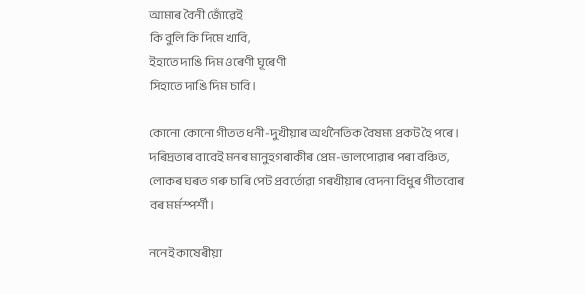আমাৰ বৈনী জোঁৱেই
কি বুলি কি দিমে খাবি,
ইহাতে দাঙি দিম ওৰেণী ঘূৰেণী
সিহাতে দাঙি দিম চাবি।

কোনো কোনো গীতত ধনী-দুখীয়াৰ অৰ্থনৈতিক বৈষম্য প্ৰকট হৈ পৰে। দৰিদ্ৰতাৰ বাবেই মনৰ মানুহগৰাকীৰ প্ৰেম-ভালপোৱাৰ পৰা বঞ্চিত, লোকৰ ঘৰত গৰু চাৰি পেট প্ৰবৰ্তোৱা গৰখীয়াৰ বেদনা বিধুৰ গীতবোৰ বৰ মৰ্মস্পৰ্শী।

ননেই কাষেৰীয়া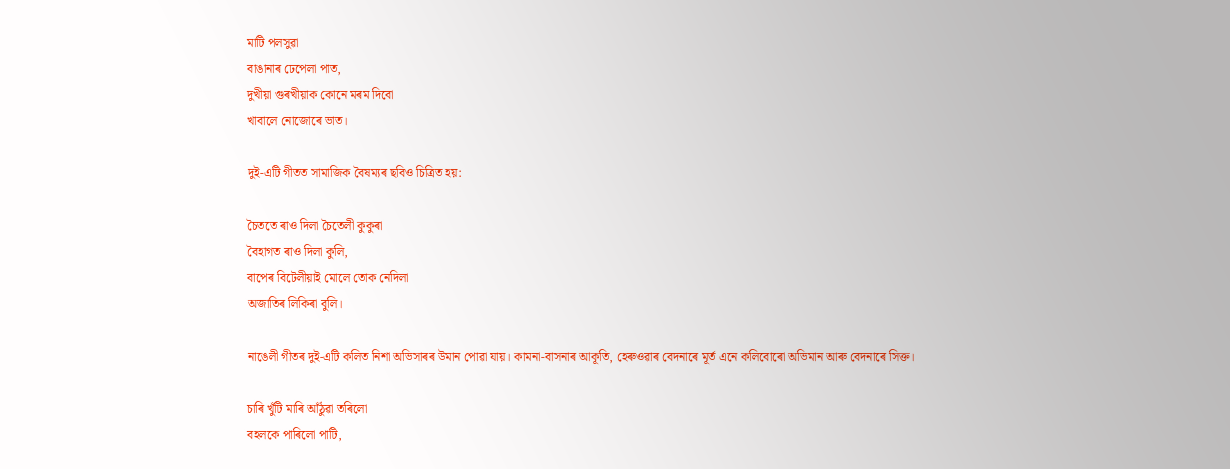মাটি পলসুৱা
বাঙানাৰ ঢেপেলা পাত,
দুখীয়া গুৰখীয়াক কোনে মৰম দিবো
খাবালে নোজোৰে ভাত।

দুই-এটি গীতত সামাজিক বৈষম্যৰ ছবিও চিত্ৰিত হয়:

চৈততে ৰাও দিলা চৈতেলী কুকুৰা
বৈহাগত ৰাও দিলা কুলি,
বাপেৰ বিটেলীয়াই মোলে তোক নেদিলা
অজাতিৰ লিকিৰা বুলি।

নাঙেলী গীতৰ দুই-এটি কলিত নিশা অভিসাৰৰ উমান পোৱা যায়। কামনা-বাসনাৰ আকূতি, হেৰুওৱাৰ বেদনাৰে মূৰ্ত এনে কলিবোৰো অভিমান আৰু বেদনাৰে সিক্ত।

চাৰি খুঁটি মাৰি আঁঠুৱা তৰিলো
বহলকে পাৰিলো পাটি,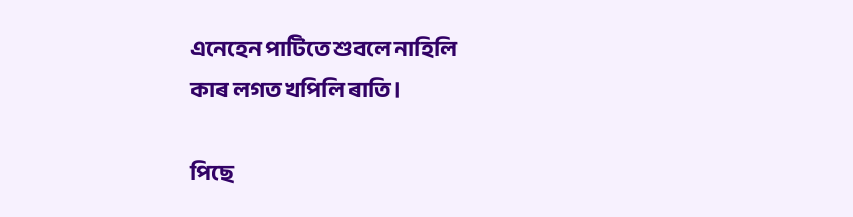এনেহেন পাটিতে শুবলে নাহিলি
কাৰ লগত খপিলি ৰাতি।

পিছে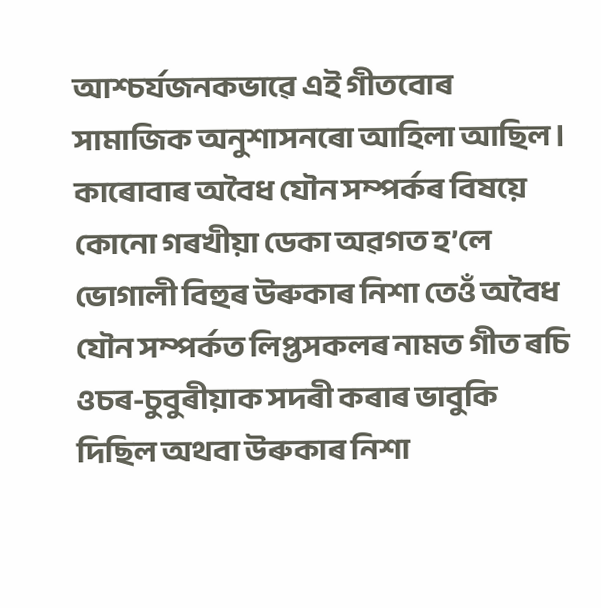আশ্চৰ্যজনকভাৱে এই গীতবোৰ সামাজিক অনুশাসনৰো আহিলা আছিল। কাৰোবাৰ অবৈধ যৌন সম্পৰ্কৰ বিষয়ে কোনো গৰখীয়া ডেকা অৱগত হ’লে ভোগালী বিহুৰ উৰুকাৰ নিশা তেওঁ অবৈধ যৌন সম্পৰ্কত লিপ্তসকলৰ নামত গীত ৰচি ওচৰ-চুবুৰীয়াক সদৰী কৰাৰ ভাবুকি দিছিল অথবা উৰুকাৰ নিশা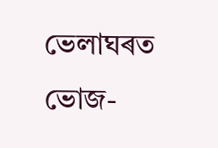ভেলাঘৰত ভোজ-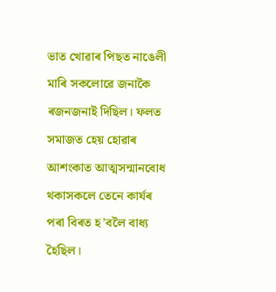ভাত খোৱাৰ পিছত নাঙেলী মাৰি সকলোৱে জনাকৈ ৰজনজনাই দিছিল। ফলত সমাজত হেয় হোৱাৰ আশংকাত আত্মসন্মানবোধ থকাসকলে তেনে কাৰ্যৰ পৰা বিৰত হ’বলৈ বাধ্য হৈছিল।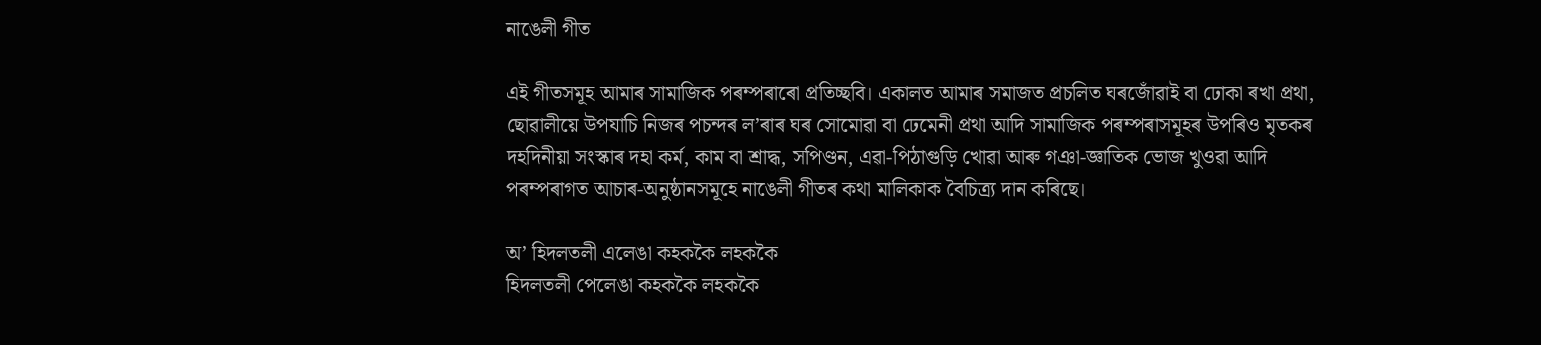নাঙেলী গীত

এই গীতসমূহ আমাৰ সামাজিক পৰম্পৰাৰো প্ৰতিচ্ছবি। একালত আমাৰ সমাজত প্ৰচলিত ঘৰজোঁৱাই বা ঢোকা ৰখা প্ৰথা, ছোৱালীয়ে উপযাচি নিজৰ পচন্দৰ ল’ৰাৰ ঘৰ সোমোৱা বা ঢেমেনী প্ৰথা আদি সামাজিক পৰম্পৰাসমূহৰ উপৰিও মৃতকৰ দহদিনীয়া সংস্কাৰ দহা কৰ্ম, কাম বা শ্ৰাদ্ধ, সপিণ্ডন, এৱা-পিঠাগুড়ি খোৱা আৰু গঞা-জ্ঞাতিক ভোজ খুওৱা আদি পৰম্পৰাগত আচাৰ-অনুষ্ঠানসমূহে নাঙেলী গীতৰ কথা মালিকাক বৈচিত্ৰ্য দান কৰিছে।

অ’ হিদলতলী এলেঙা কহককৈ লহককৈ
হিদলতলী পেলেঙা কহককৈ লহককৈ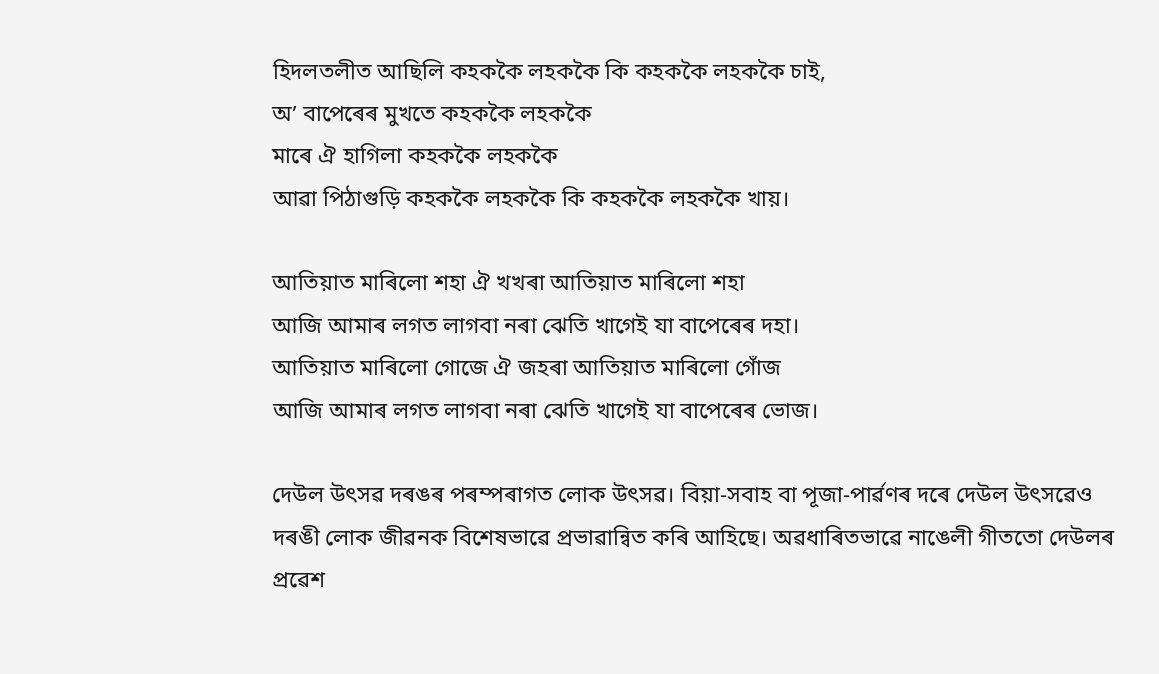হিদলতলীত আছিলি কহককৈ লহককৈ কি কহককৈ লহককৈ চাই,
অ’ বাপেৰেৰ মুখতে কহককৈ লহককৈ
মাৰে ঐ হাগিলা কহককৈ লহককৈ
আৱা পিঠাগুড়ি কহককৈ লহককৈ কি কহককৈ লহককৈ খায়।

আতিয়াত মাৰিলো শহা ঐ খখৰা আতিয়াত মাৰিলো শহা
আজি আমাৰ লগত লাগবা নৰা ঝেতি খাগেই যা বাপেৰেৰ দহা।
আতিয়াত মাৰিলো গোজে ঐ জহৰা আতিয়াত মাৰিলো গোঁজ
আজি আমাৰ লগত লাগবা নৰা ঝেতি খাগেই যা বাপেৰেৰ ভোজ।

দেউল উৎসৱ দৰঙৰ পৰম্পৰাগত লোক উৎসৱ। বিয়া-সবাহ বা পূজা-পাৰ্ৱণৰ দৰে দেউল উৎসৱেও দৰঙী লোক জীৱনক বিশেষভাৱে প্ৰভাৱান্বিত কৰি আহিছে। অৱধাৰিতভাৱে নাঙেলী গীততো দেউলৰ প্ৰৱেশ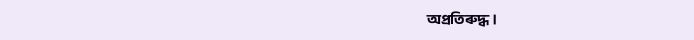অপ্ৰতিৰুদ্ধ।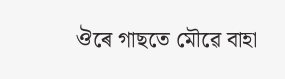ঔৰে গাছতে মৌৱে বাহা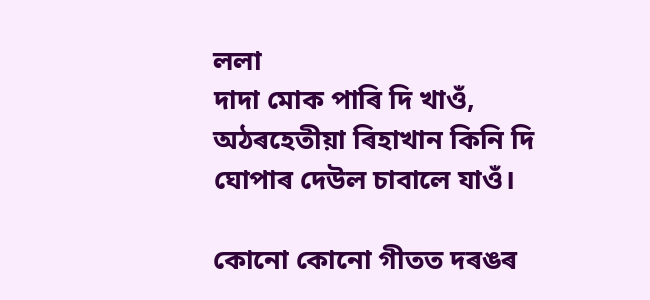ললা
দাদা মোক পাৰি দি খাওঁ,
অঠৰহেতীয়া ৰিহাখান কিনি দি
ঘোপাৰ দেউল চাবালে যাওঁ।

কোনো কোনো গীতত দৰঙৰ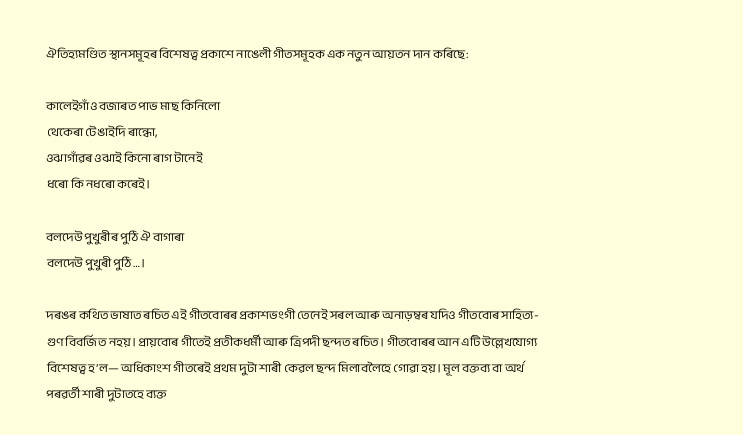ঐতিহ্যমণ্ডিত স্থানসমূহৰ বিশেষত্ব প্ৰকাশে নাঙেলী গীতসমূহক এক নতুন আয়তন দান কৰিছে:

কালেইগাঁও বজাৰত পাভ মাছ কিনিলো
থেকেৰা টেঙাইদি ৰান্ধো,
ওঝাগাঁৱৰ ওঝাই কিনো ৰাগ টানেই
ধৰো কি নধৰো কৰেই।

বলদেউ পুখুৰীৰ পুঠি ঐ বাগাৰা
বলদেউ পুখুৰী পুঠি…।

দৰঙৰ কথিত ভাষাত ৰচিত এই গীতবোৰৰ প্ৰকাশভংগী তেনেই সৰল আৰু অনাড়ম্বৰ যদিও গীতবোৰ সাহিত্য-গুণ বিবৰ্জিত নহয়। প্ৰায়বোৰ গীতেই প্ৰতীকধৰ্মী আৰু ত্ৰিপদী ছন্দত ৰচিত। গীতবোৰৰ আন এটি উল্লেখযোগ্য বিশেষত্ব হ’ল— অধিকাংশ গীতৰেই প্ৰথম দুটা শাৰী কেৱল ছন্দ মিলাবলৈহে গোৱা হয়। মূল বক্তব্য বা অৰ্থ পৰৱৰ্তী শাৰী দুটাতহে ব্যক্ত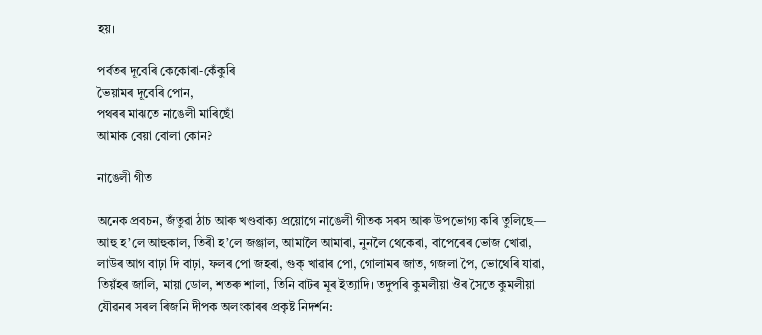হয়।

পৰ্বতৰ দূবেৰি কেকোৰা-কেঁকুৰি
ভৈয়ামৰ দূবেৰি পোন,
পথৰৰ মাঝতে নাঙেলী মাৰিছোঁ
আমাক বেয়া বোলা কোন?

নাঙেলী গীত

অনেক প্ৰবচন, জঁতুৱা ঠাচ আৰু খণ্ডবাক্য প্ৰয়োগে নাঙেলী গীতক সৰস আৰু উপভোগ্য কৰি তুলিছে— আহু হ’লে আহুকাল, তিৰী হ’লে জঞ্জাল, আমালৈ আমাৰা, নুনলৈ থেকেৰা, বাপেৰেৰ ভোজ খোৱা, লাউৰ আগ বাঢ়া দি বাঢ়া, ফলৰ পো জহৰা, গুক্‌ খাৱাৰ পো, গোলামৰ জাত, গজলা পৈ, ভোথেৰি যাৱা, তিয়ঁহৰ জালি, মায়া ডোল, শতৰু শালা, তিনি বাটৰ মূৰ ইত্যাদি। তদুপৰি কুমলীয়া ঔৰ সৈতে কুমলীয়া যৌৱনৰ সৰল ৰিজনি দীপক অলংকাৰৰ প্ৰকৃষ্ট নিদৰ্শন: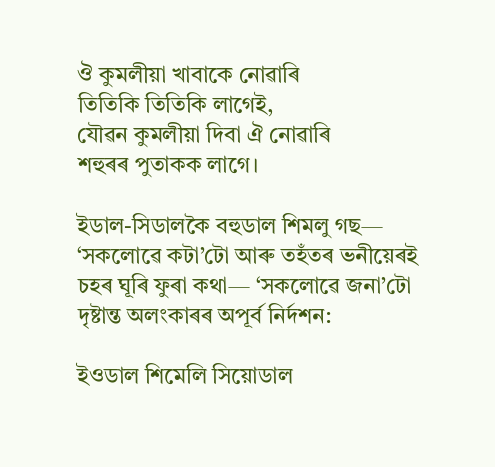ঔ কুমলীয়া খাবাকে নোৱাৰি
তিতিকি তিতিকি লাগেই,
যৌৱন কুমলীয়া দিবা ঐ নোৱাৰি
শহুৰৰ পুতাকক লাগে।

ইডাল-সিডালকৈ বহুডাল শিমলু গছ— ‘সকলোৱে কটা’টো আৰু তহঁতৰ ভনীয়েৰই চহৰ ঘূৰি ফুৰা কথা— ‘সকলোৱে জনা’টো দৃষ্টান্ত অলংকাৰৰ অপূৰ্ব নিৰ্দশন:

ইওডাল শিমেলি সিয়োডাল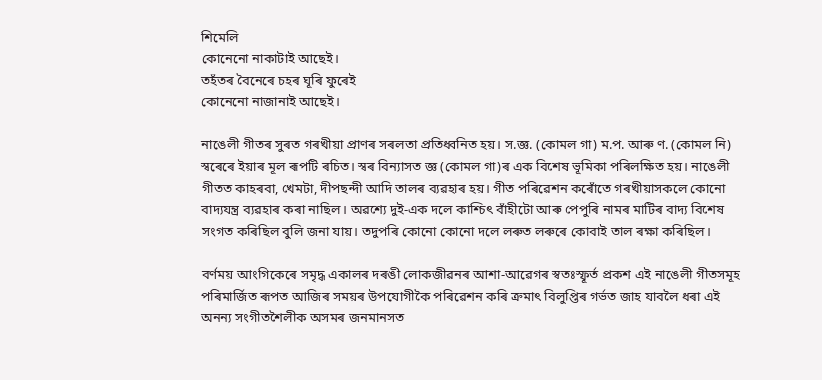শিমেলি
কোনেনো নাকাটাই আছেই।
তহঁতৰ বৈনেৰে চহৰ ঘূৰি ফুৰেই
কোনেনো নাজানাই আছেই।

নাঙেলী গীতৰ সুৰত গৰখীয়া প্ৰাণৰ সৰলতা প্ৰতিধ্বনিত হয়। স.জ্ঞ. (কোমল গা) ম.প. আৰু ণ. (কোমল নি) স্বৰেৰে ইয়াৰ মূল ৰূপটি ৰচিত। স্বৰ বিন্যাসত জ্ঞ (কোমল গা)ৰ এক বিশেষ ভূমিকা পৰিলক্ষিত হয়। নাঙেলী গীতত কাহৰবা, খেমটা, দীপছন্দী আদি তালৰ ব্যৱহাৰ হয়। গীত পৰিৱেশন কৰোঁতে গৰখীয়াসকলে কোনো বাদ্যযন্ত্ৰ ব্যৱহাৰ কৰা নাছিল। অৱশ্যে দুই-এক দলে কাশ্চিৎ বাঁহীটো আৰু পেপুৰি নামৰ মাটিৰ বাদ্য বিশেষ সংগত কৰিছিল বুলি জনা যায়। তদুপৰি কোনো কোনো দলে লৰুত লৰুৰে কোবাই তাল ৰক্ষা কৰিছিল।

বৰ্ণময় আংগিকেৰে সমৃদ্ধ একালৰ দৰঙী লোকজীৱনৰ আশা-আৱেগৰ স্বতঃস্ফূৰ্ত প্ৰকশ এই নাঙেলী গীতসমূহ পৰিমাৰ্জিত ৰূপত আজিৰ সময়ৰ উপযোগীকৈ পৰিৱেশন কৰি ক্ৰমাৎ বিলুপ্তিৰ গৰ্ভত জাহ যাবলৈ ধৰা এই অনন্য সংগীতশৈলীক অসমৰ জনমানসত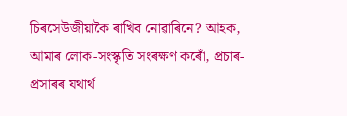চিৰসেউজীয়াকৈ ৰাখিব নোৱাৰিনে? আহক, আমাৰ লোক-সংস্কৃতি সংৰক্ষণ কৰোঁ, প্ৰচাৰ-প্ৰসাৰৰ যথাৰ্থ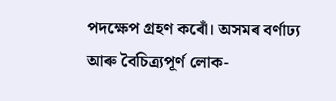পদক্ষেপ গ্ৰহণ কৰোঁ। অসমৰ বৰ্ণাঢ্য আৰু বৈচিত্ৰ্যপূৰ্ণ লোক-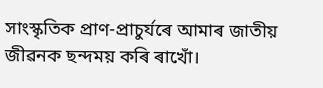সাংস্কৃতিক প্ৰাণ-প্ৰাচুৰ্যৰে আমাৰ জাতীয় জীৱনক ছন্দময় কৰি ৰাখোঁ।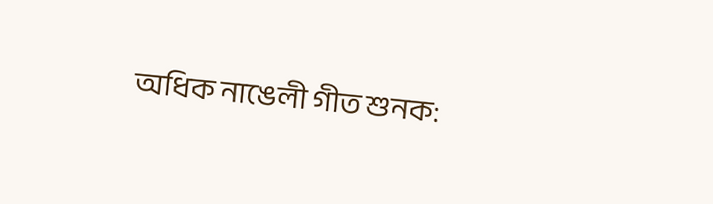অধিক নাঙেলী গীত শুনক: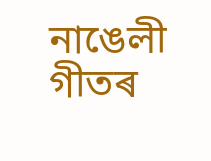নাঙেলী গীতৰ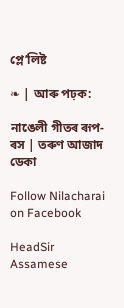প্লে’লিষ্ট

❧ | আৰু পঢ়ক:

নাঙেলী গীতৰ ৰূপ-ৰস | তৰুণ আজাদ ডেকা

Follow Nilacharai on Facebook

HeadSir Assamese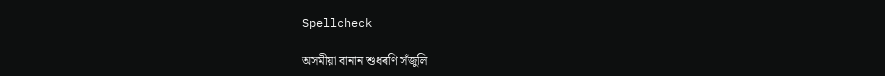Spellcheck

অসমীয়া বানান শুধৰণি সঁজুলি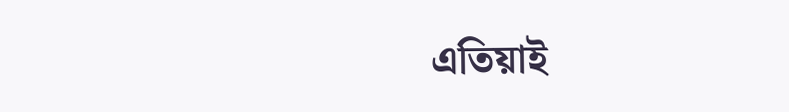এতিয়াই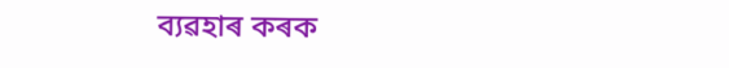ব্যৱহাৰ কৰক